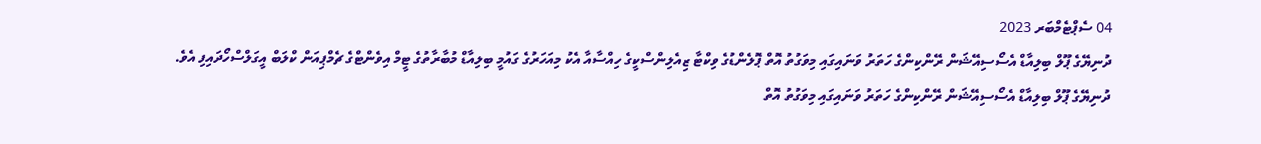04 ސެޕްޓެމްބަރ 2023
ދުނިޔޭގެ ޕޫލް ބިލިއާޑް އެސޯސިއޭޝަން ރޭންކިންގެ ހަތަރު ވަނައިގައި މިވަގުތު އޮތް ޕޮލެންޑުގެ ވިކްޓާ ޒިއެލިންސްކީގެ ހިއްސާއާ އެކު މިއަހަރުގެ ގައުމީ ބިލިއާޑް މުބާރާތުގެ ޓީމް އިވެންޓްގެ ޗެމްޕިއަން ކްލަބް އީގަލްސްހޯދައިފި އެވެ.
ދުނިޔޭގެ ޕޫލް ބިލިއާޑް އެސޯސިއޭޝަން ރޭންކިންގެ ހަތަރު ވަނައިގައި މިވަގުތު އޮތް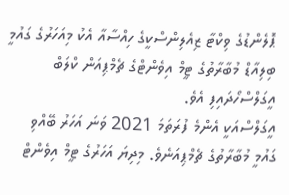ޕޮލެންޑުގެ ވިކްޓާ ޒިއެލިންސްކީގެ ހިއްސާއާ އެކު މިއަހަރުގެ ގައުމީ ބިލިއާޑް މުބާރާތުގެ ޓީމް އިވެންޓްގެ ޗެމްޕިއަން ކްލަބް އީގަލްސްހޯދައިފި އެވެ.
އީގަލްސްއަކީ އެންމެ ފުރަތަމަ 2021 ވަނަ އަހަރު ބޭއްވި ގައުމީ މުބާރާތުގެ ޗެމްޕިއަނެވެ. މިދިޔަ އަހަރުގެ ޓީމް އިވެންޓް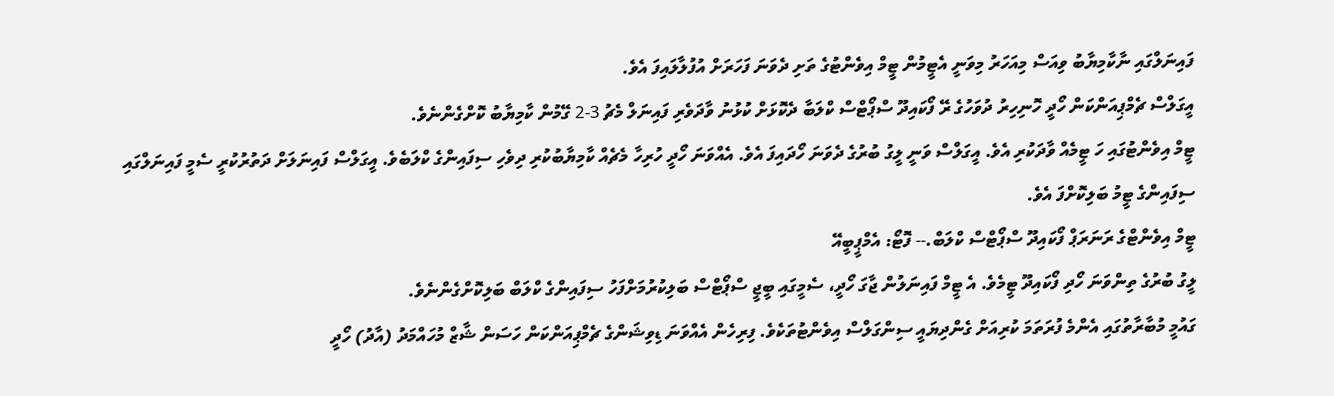ފައިނަލްގައި ނާކާމިޔާބު ވިއަސް މިއަހަރު މިވަނީ އެޓީމުން ޓީމް އިވެންޓުގެ ތަށި ދެވަނަ ފަހަރަށް އުފުލާލައިފަ އެވެ.
އީގަލްސް ޗެމްޕިއަންކަން ހޯދީ ހޮނިހިރު ދުވަހުގެ ރޭ ފޯކައިދޫ ސްޕޯޓްސް ކްލަބާ ދެކޮޅަށް ކުޅުނު ވާދަވެރި ފައިނަލް މެޗު 3-2 ގޭމުން ކާމިޔާބު ކޮށްގެންނެވެ.
ޓީމް އިވެންޓުގައި ހަ ޓީމެއް ވާދަކުރި އެވެ. އީގަލްސް ވަނީ ލީގު ބުރުގެ ދެވަނަ ހޯދައިފަ އެވެ. އެއްވަނަ ހޯދީ ހުރިހާ މެޗެއް ކާމިޔާބުކުރި ދިވެހި ސިފައިންގެ ކްލަބެވެ. އީގަލްސް ފައިނަލަށް ދަތުރުކުރީ ސެމީ ފައިނަލްގައި ސިފައިންގެ ޓީމު ބަލިކޮށްފަ އެވެ.
ޓީމް އިވެންޓްގެ ރަނަރަޕް ފޯކައިދޫ ސްޕޯޓްސް ކްލަބް.-- ފޮޓޯ: އެމްޕީބީއޭ
ލީގު ބުރުގެ ތިންވަނަ ހޯދި ފޯކައިދޫ ޓީމެވެ. އެ ޓީމް ފައިނަލުން ޖާގަ ހޯދީ، ސެމީގައި ބީޖީ ސްޕޯޓްސް ބަލިކުރުމަށްފަހު ސިފައިންގެ ކްލަބް ބަލިކޮށްގެންނެވެ.
ގައުމީ މުބާރާތުގައި އެންމެ ފުރަތަމަ ކުރިއަށް ގެންދިޔައީ ސިންގަލްސް އިވެންޓުތަކެވެ. ފިރިހެން އެއްވަނަ ޑިވިޝަންގެ ޗެމްޕިއަންކަން ހަސަން ޝާޒް މުހައްމަދު (އާދު) ހޯދީ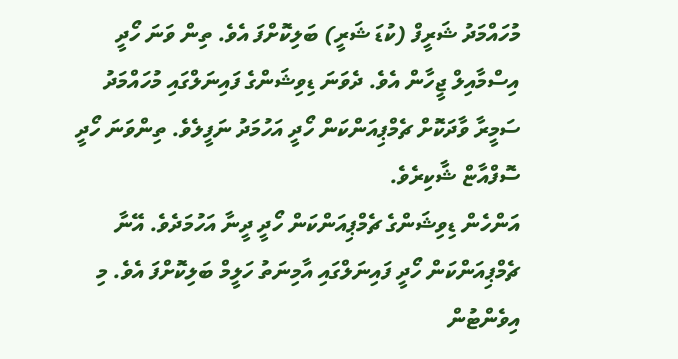މުހައްމަދު ޝަރީފް (ކުޑަ ޝަރީ) ބަލިކޮށްފަ އެވެ. ތިން ވަނަ ހޯދީ އިސްމާއިލް ޖީހާން އެވެ. ދެވަނަ ޑިވިޝަންގެ ފައިނަލްގައި މުހައްމަދު ސަމީރާ ވާދަކޮށް ޗެމްޕިއަންކަން ހޯދީ އަހުމަދު ނަފީލެވެ. ތިންވަނަ ހޯދީ ސޮފްއާޏް ޝާކިރެވެ.
އަންހެން ޑިވިޝަންގެ ޗެމްޕިއަންކަން ހޯދީ ދީނާ އަހުމަދެވެ. އޭނާ ޗެމްޕިއަންކަން ހޯދީ ފައިނަލްގައި އާމިނަތު ހަލީމް ބަލިކޮށްފަ އެވެ. މި އިވެންޓުން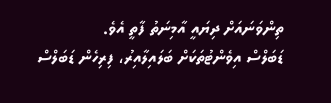ތިންވަނައަށް ދިޔައީ އާމިނަތު ފާތީ އެވެ.
ޑަބަލްސް އިވެންޓުތަކަށް ބަލައިލާއިރު، ފިރިހެން ޑަބަލްސް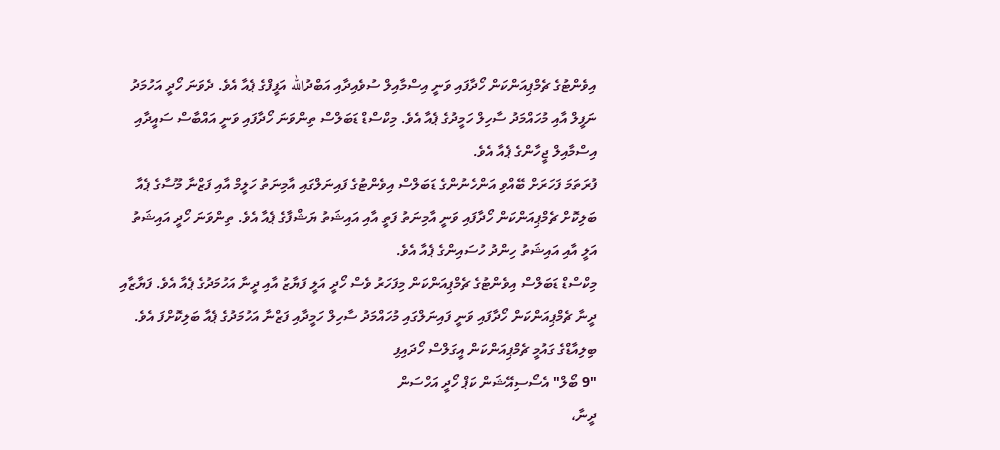އިވެންޓުގެ ޗެމްޕިއަންކަން ހޯދާފައި ވަނީ އިސްމާއިލް ސުވެއިދާއި އަބްދުالله އަފީފްގެ ޕެއާ އެވެ. ދެވަނަ ހޯދީ އަހުމަދު ނަފީލް އާއި މުހައްމަދު ސާހިލް ހަމީދުގެ ޕެއާ އެވެ. މިކްސްޑް ޑަބަލްސް ތިންވަނަ ހޯދާފައި ވަނީ އައްބާސް ސައީދާއި އިސްމާއިލް ޖީހާންގެ ޕެއާ އެވެ.
ފުރަތަމަ ފަހަރަށް ބޭއްވި އަންހެނުންގެ ޑަބަލްސް އިވެންޓުގެ ފައިނަލްގައި އާމިނަތު ހަލީމް އާއި ފަޒްނާ މޫސާގެ ޕެއާ ބަލިކޮށް ޗެމްޕިއަންކަން ހޯދާފައި ވަނީ އާމިނަތު ފަތީ އާއި އައިޝަތު ޔަޝްފާގެ ޕެއާ އެވެ. ތިންވަނަ ހޯދީ އައިޝަތު އަލީ އާއި އައިޝަތު ހިންދު ހުސައިންގެ ޕެއާ އެވެ.
މިކްސްޑް ޑަބަލްސް އިވެންޓުގެ ޗެމްޕިއަންކަން މިފަހަރު ވެސް ހޯދީ އަލީ ފަޔާޒު އާއި ދީނާ އަހުމަދުގެ ޕެއާ އެވެ. ފަޔާޒާއި ދީނާ ޗެމްޕިއަންކަން ހޯދާފައި ވަނީ ފައިނަލްގައި މުހައްމަދު ސާހިލް ހަމީދާއި ފަޒްނާ އަހުމަދުގެ ޕެއާ ބަލިކޮށްފަ އެވެ.
ބިލިއާޑްގެ ގައުމީ ޗެމްޕިއަންކަން އީގަލްސް ހޯދައިފި
"9 ބޯލް" އެސޯސިއޭޝަން ކަޕް ހޯދީ އަހްސަން
ދީނާ،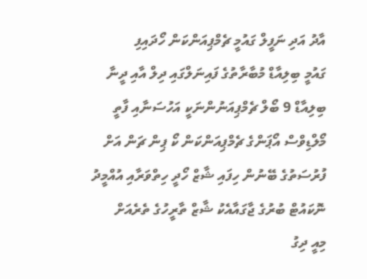އާދު އަދި ނަފީލް ގައުމީ ޗެމްޕިއަންކަން ހޯދައިފި
ގައުމީ ބިލިއާޑް މުބާރާތުގެ ފައިނަލްގައި ދިލް އާއި ދީނާ
ބިލިއާޑް 9 ބޯލް ޗެމްޕިއަނުންނަކީ އަހުސަނާއި ފާތީ
މޯލްޑިވްސް އޯޕަންގެ ޗެމްޕިއަންކަން ކޯ ޕިން ޗަން އަށް
ފުރުސަތުގެ ބޭނުން ހިފައި ޝާޒް ހޯދީ ހިތްވަރާއި އުއްމީދު
ނޮކައުޓް ބުރުގެ ޖާގައާއެކު ޝާޒް ތާރީހުގެ ތެރެއަށް
މިއީ ދިގު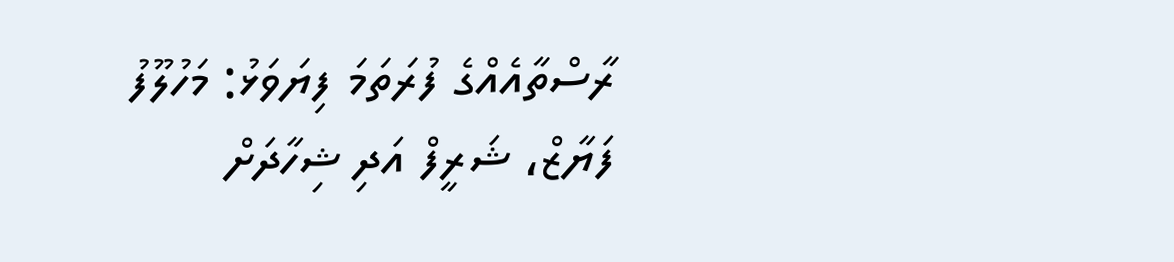ރާސްތާއެއްގެ ފުރަތަމަ ފިޔަވަޅު: މަހުލޫފު
ފަޔާޒް، ޝަރީފް އަދި ޝިހާދަށް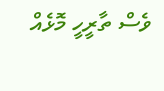ވެސް ތާރީހީ މޮޅެއް